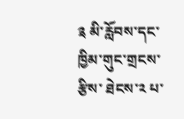༉ མི་རློབས་དང་ཁྱིམ་གུང་གྲངས་རྩིས་ ཐེངས་༢ པ་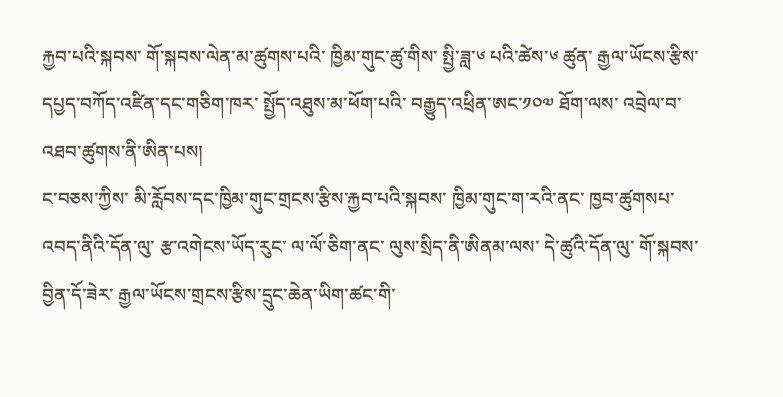རྐྱབ་པའི་སྐབས་ གོ་སྐབས་ལེན་མ་ཚུགས་པའི་ ཁྱིམ་གུང་ཚུ་གིས་ སྤྱི་ཟླ་༦ པའི་ཚེས་༦ ཚུན་ རྒྱལ་ཡོངས་རྩིས་དཔྱད་བཀོད་འཛིན་དང་གཅིག་ཁར་ སྤྱོད་འཐུས་མ་ཕོག་པའི་ བརྒྱུད་འཕྲིན་ཨང་༡༠༧ ཐོག་ལས་ འབྲེལ་བ་འཐབ་ཚུགས་ནི་ཨིན་པས།
ང་བཅས་ཀྱིས་ མི་རློབས་དང་ཁྱིམ་གུང་གྲངས་རྩིས་རྐྱབ་པའི་སྐབས་ ཁྱིམ་གུང་ག་རའི་ནང་ ཁྱབ་ཚུགསཔ་འབད་ནིའི་དོན་ལུ་ རྩ་འགེངས་ཡོད་རུང་ ལ་ལོ་ཅིག་ནང་ ལུས་སྲིད་ནི་ཨིནམ་ལས་ དེ་ཚུའི་དོན་ལུ་ གོ་སྐབས་བྱིན་དོ་ཟེར་ རྒྱལ་ཡོངས་གྲངས་རྩིས་དྲུང་ཆེན་ཡིག་ཚང་གི་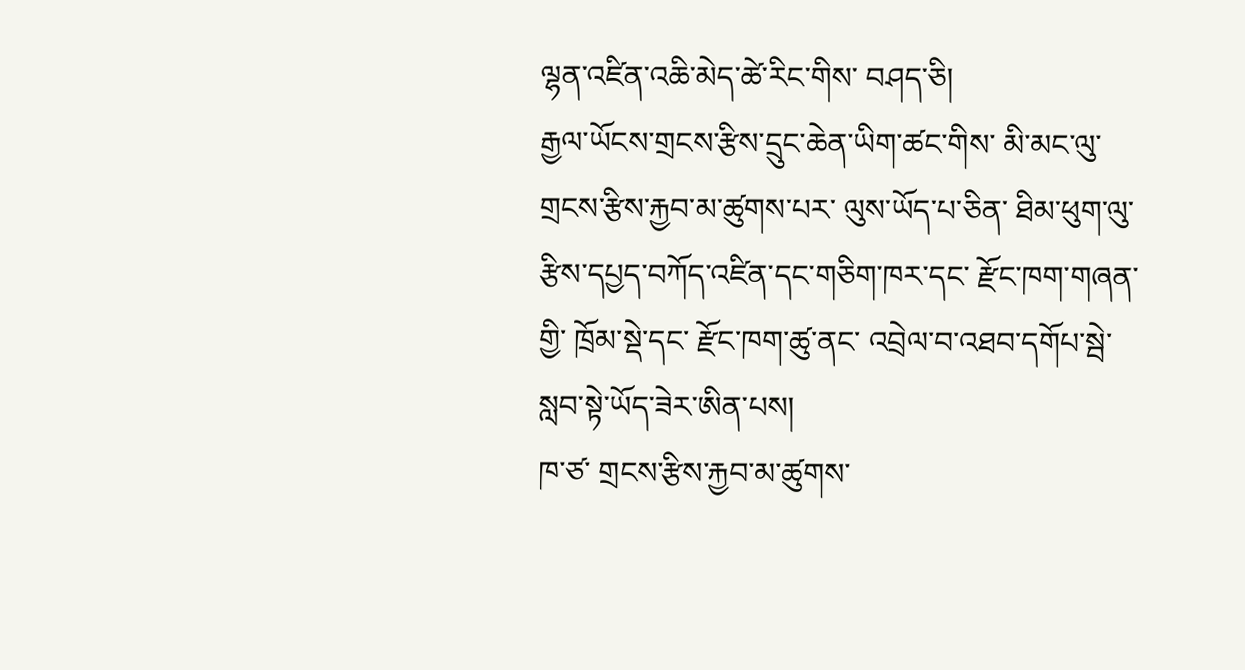ལྷན་འཛིན་འཆི་མེད་ཚེ་རིང་གིས་ བཤད་ཅི།
རྒྱལ་ཡོངས་གྲངས་རྩིས་དྲུང་ཆེན་ཡིག་ཚང་གིས་ མི་མང་ལུ་ གྲངས་རྩིས་རྐྱབ་མ་ཚུགས་པར་ ལུས་ཡོད་པ་ཅིན་ ཐིམ་ཕུག་ལུ་ རྩིས་དཔྱད་བཀོད་འཛིན་དང་གཅིག་ཁར་དང་ རྫོང་ཁག་གཞན་གྱི་ ཁྲོམ་སྡེ་དང་ རྫོང་ཁག་ཚུ་ནང་ འབྲེལ་བ་འཐབ་དགོཔ་སྦེ་ སླབ་སྟེ་ཡོད་ཟེར་ཨིན་པས།
ཁ་ཙ་ གྲངས་རྩིས་རྐྱབ་མ་ཚུགས་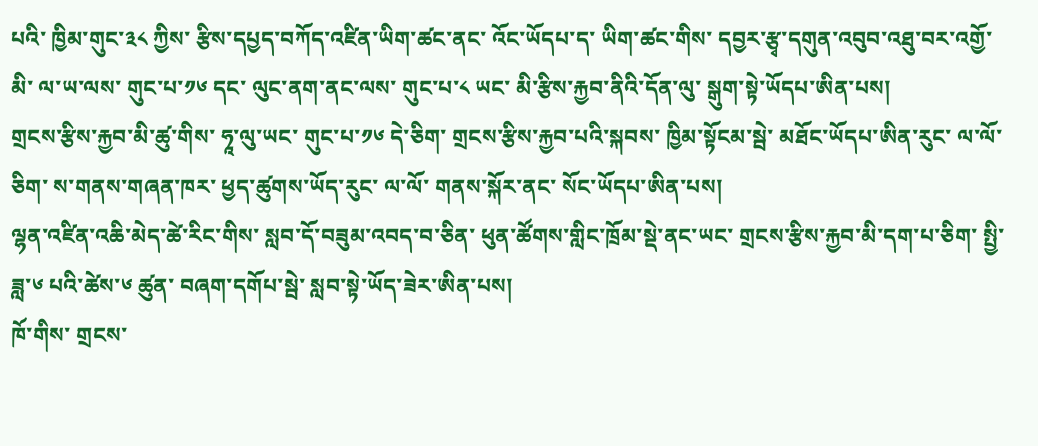པའི་ ཁྱིམ་གུང་༣༨ ཀྱིས་ རྩིས་དཔྱད་བཀོད་འཛིན་ཡིག་ཚང་ནང་ འོང་ཡོདཔ་ད་ ཡིག་ཚང་གིས་ དབྱར་རྩྭ་དགུན་འབུབ་འཐུ་བར་འགྱོ་མི་ ལ་ཡ་ལས་ གུང་པ་༡༦ དང་ ལུང་ནག་ནང་ལས་ གུང་པ་༨ ཡང་ མི་རྩིས་རྐྱབ་ནིའི་དོན་ལུ་ སྒུག་སྟེ་ཡོདཔ་ཨིན་པས།
གྲངས་རྩིས་རྐྱབ་མི་ཚུ་གིས་ ཧཱ་ལུ་ཡང་ གུང་པ་༡༦ དེ་ཅིག་ གྲངས་རྩིས་རྐྱབ་པའི་སྐབས་ ཁྱིམ་སྟོངམ་སྦེ་ མཐོང་ཡོདཔ་ཨིན་རུང་ ལ་ལོ་ཅིག་ ས་གནས་གཞན་ཁར་ ཕྱད་ཚུགས་ཡོད་རུང་ ལ་ལོ་ གནས་སྐོར་ནང་ སོང་ཡོདཔ་ཨིན་པས།
ལྷན་འཛིན་འཆི་མེད་ཚེ་རིང་གིས་ སླབ་དོ་བཟུམ་འབད་བ་ཅིན་ ཕུན་ཚོགས་གླིང་ཁྲོམ་སྡེ་ནང་ཡང་ གྲངས་རྩིས་རྐྱབ་མི་དག་པ་ཅིག་ སྤྱི་ཟླ་༦ པའི་ཚེས་༦ ཚུན་ བཞག་དགོཔ་སྦེ་ སླབ་སྟེ་ཡོད་ཟེར་ཨིན་པས།
ཁོ་གིས་ གྲངས་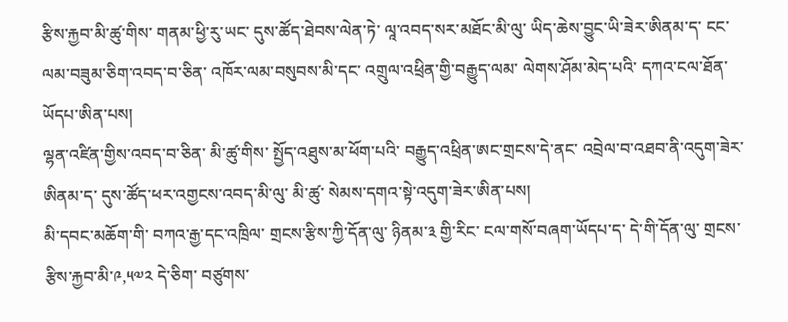རྩིས་རྐྱབ་མི་ཚུ་གིས་ གནམ་ཕྱི་རུ་ཡང་ དུས་ཚོད་ཐེབས་ལེན་ཏེ་ ལཱ་འབད་སར་མཐོང་མི་ལུ་ ཡིད་ཆེས་བྱུང་ཡི་ཟེར་ཨིནམ་ད་ ངང་ལམ་བཟུམ་ཅིག་འབད་བ་ཅིན་ འཁོར་ལམ་བསུབས་མི་དང་ འགྲུལ་འཕྲིན་གྱི་བརྒྱུད་ལམ་ ལེགས་ཤོམ་མེད་པའི་ དཀའ་ངལ་ཐོན་ཡོདཔ་ཨིན་པས།
ལྷན་འཛིན་གྱིས་འབད་བ་ཅིན་ མི་ཚུ་གིས་ སྤྱོད་འཐུས་མ་ཕོག་པའི་ བརྒྱུད་འཕྲིན་ཨང་གྲངས་དེ་ནང་ འབྲེལ་བ་འཐབ་ནི་འདུག་ཟེར་ཨིནམ་ད་ དུས་ཚོད་ཕར་འགྱངས་འབད་མི་ལུ་ མི་ཚུ་ སེམས་དགའ་སྟེ་འདུག་ཟེར་ཨིན་པས།
མི་དབང་མཆོག་གི་ བཀའ་རྒྱ་དང་འཁྲིལ་ གྲངས་རྩིས་ཀྱི་དོན་ལུ་ ཉིནམ་༣ གྱི་རིང་ ངལ་གསོ་བཞག་ཡོདཔ་ད་ དེ་གི་དོན་ལུ་ གྲངས་རྩིས་རྐྱབ་མི་༩,༥༧༢ དེ་ཅིག་ བཙུགས་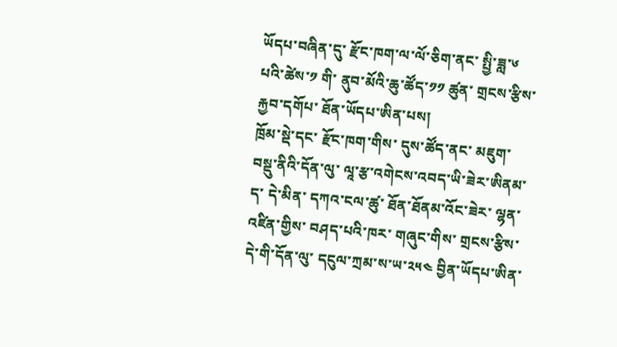ཡོདཔ་བཞིན་དུ་ རྫོང་ཁག་ལ་ལོ་ཅིག་ནང་ སྤྱི་ཟླ་༦ པའི་ཚེས་༡ གི་ ནུབ་མོའི་ཆུ་ཚོད་༡༡ ཚུན་ གྲངས་རྩིས་རྐྱབ་དགོཔ་ ཐོན་ཡོདཔ་ཨིན་པས།
ཁྲོམ་སྡེ་དང་ རྫོང་ཁག་གིས་ དུས་ཚོད་ནང་ མཇུག་བསྡུ་ནིའི་དོན་ལུ་ ལཱ་རྩ་འགེངས་འབད་ཡི་ཟེར་ཨིནམ་ད་ དེ་མིན་ དཀའ་ངལ་ཚུ་ ཐོན་ཐོནམ་འོང་ཟེར་ ལྷན་འཛིན་གྱིས་ བཤད་པའི་ཁར་ གཞུང་གིས་ གྲངས་རྩིས་དེ་གི་དོན་ལུ་ དངུལ་ཀྲམ་ས་ཡ་༢༥༤ བྱིན་ཡོདཔ་ཨིན་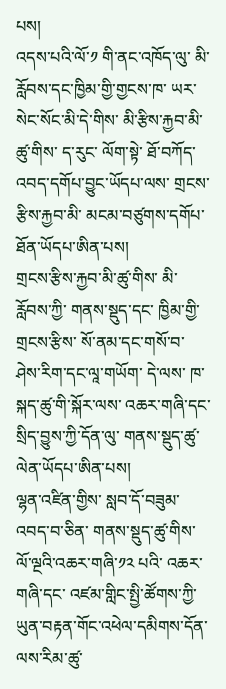པས།
འདས་པའི་ལོ་༡ གི་ནང་འཁོད་ལུ་ མི་རློབས་དང་ཁྱིམ་གྱི་གྱངས་ཁ་ ཡར་སེང་སོང་མི་དེ་གིས་ མི་རྩིས་རྐྱབ་མི་ཚུ་གིས་ ད་རུང་ ལོག་སྟེ་ ཐོ་བཀོད་འབད་དགོཔ་བྱུང་ཡོདཔ་ལས་ གྲངས་རྩིས་རྐྱབ་མི་ མངམ་བཙུགས་དགོཔ་ ཐོན་ཡོདཔ་ཨིན་པས།
གྲངས་རྩིས་རྐྱབ་མི་ཚུ་གིས་ མི་རློབས་ཀྱི་ གནས་སྡུད་དང་ ཁྱིམ་གྱི་གྲངས་རྩིས་ སོ་ནམ་དང་གསོ་བ་ ཤེས་རིག་དང་ལཱ་གཡོག་ དེ་ལས་ ཁ་སྐད་ཚུ་གི་སྐོར་ལས་ འཆར་གཞི་དང་ སྲིད་བྱུས་ཀྱི་དོན་ལུ་ གནས་སྡུད་ཚུ་ ལེན་ཡོདཔ་ཨིན་པས།
ལྷན་འཛིན་གྱིས་ སླབ་དོ་བཟུམ་འབད་བ་ཅིན་ གནས་སྡུད་ཚུ་གིས་ ལོ་ལྔའི་འཆར་གཞི་༡༢ པའི་ འཆར་གཞི་དང་ འཛམ་གླིང་སྤྱི་ཚོགས་ཀྱི་ ཡུན་བརྟན་གོང་འཕེལ་དམིགས་དོན་ལས་རིམ་ཚུ་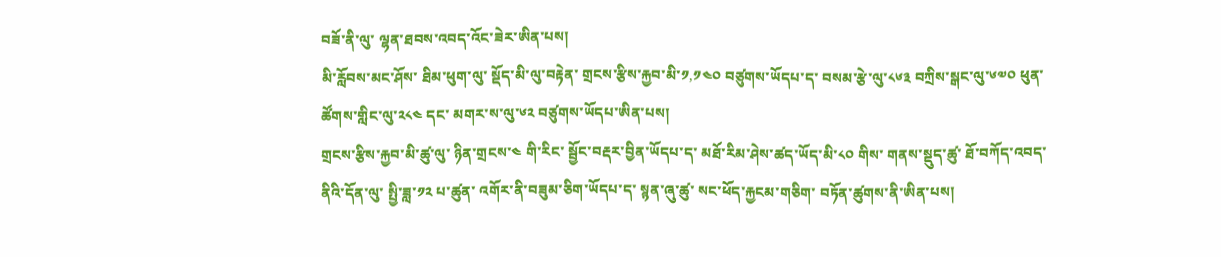བཟོ་ནི་ལུ་ ལྷན་ཐབས་འབད་འོང་ཟེར་ཨིན་པས།
མི་རློབས་མང་ཤོས་ ཐིམ་ཕུག་ལུ་ སྡོད་མི་ལུ་བརྟེན་ གྲངས་རྩིས་རྐྱབ་མི་༡,༡༤༠ བཙུགས་ཡོདཔ་ད་ བསམ་རྩེ་ལུ་༨༦༣ བཀྲིས་སྒང་ལུ་༦༧༠ ཕུན་ཚོགས་གླིང་ལུ་༢༨༤ དང་ མགར་ས་ལུ་༦༢ བཙུགས་ཡོདཔ་ཨིན་པས།
གྲངས་རྩིས་རྐྱབ་མི་ཚུ་ལུ་ ཉིན་གྲངས་༤ གི་རིང་ སྦྱོང་བརྡར་བྱིན་ཡོདཔ་ད་ མཐོ་རིམ་ཤེས་ཚད་ཡོད་མི་༨༠ གིས་ གནས་སྡུད་ཚུ་ ཐོ་བཀོད་འབད་ནིའི་དོན་ལུ་ སྤྱི་ཟླ་༡༢ པ་ཚུན་ འགོར་ནི་བཟུམ་ཅིག་ཡོདཔ་ད་ སྙན་ཞུ་ཚུ་ སང་ཕོད་རྐྱངམ་གཅིག་ བཏོན་ཚུགས་ནི་ཨིན་པས།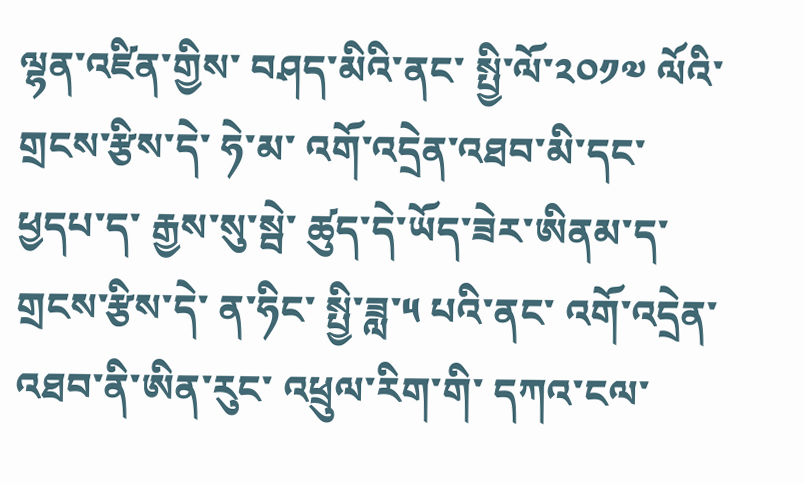ལྷན་འཛིན་གྱིས་ བཤད་མིའི་ནང་ སྤྱི་ལོ་༢༠༡༧ ལོའི་ གྲངས་རྩིས་དེ་ ཧེ་མ་ འགོ་འདྲེན་འཐབ་མི་དང་ཕྱདཔ་ད་ རྒྱས་སུ་སྦེ་ ཚུད་དེ་ཡོད་ཟེར་ཨིནམ་ད་ གྲངས་རྩིས་དེ་ ན་ཧིང་ སྤྱི་ཟླ་༥ པའི་ནང་ འགོ་འདྲེན་འཐབ་ནི་ཨིན་རུང་ འཕྲུལ་རིག་གི་ དཀའ་ངལ་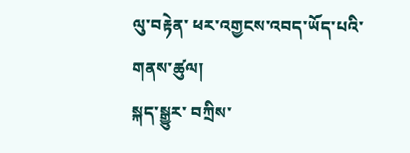ལུ་བརྟེན་ ཕར་འགྱངས་འབད་ཡོད་པའི་གནས་ཚུལ།
སྐད་སྒྱུར་ བཀྲིས་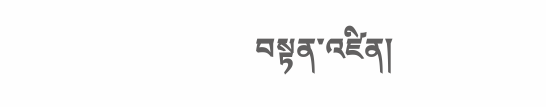བསྟན་འཛིན།